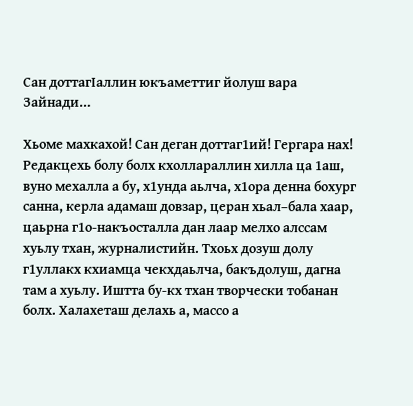Сан доттагIаллин юкъаметтиг йолуш вара Зайнади…

Хьоме махкахой! Сан деган доттаг1ий! Гергара нах!
Редакцехь болу болх кхоллараллин хилла ца 1аш, вуно мехалла а бу, х1унда аьлча, х1ора денна бохург санна, керла адамаш довзар, церан хьал–бала хаар, цаьрна г1о-накъосталла дан лаар мелхо алссам хуьлу тхан, журналистийн. Тхоьх дозуш долу г1уллакх кхиамца чекхдаьлча, бакъдолуш, дагна там а хуьлу. Иштта бу-кх тхан творчески тобанан болх. Халахеташ делахь а, массо а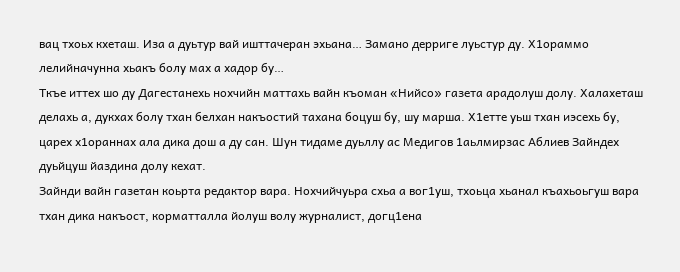вац тхоьх кхеташ. Иза а дуьтур вай ишттачеран эхьана… Замано дерриге луьстур ду. Х1ораммо лелийначунна хьакъ болу мах а хадор бу…
Ткъе иттех шо ду Дагестанехь нохчийн маттахь вайн къоман «Нийсо» газета арадолуш долу. Халахеташ делахь а, дукхах болу тхан белхан накъостий тахана боцуш бу, шу марша. Х1етте уьш тхан иэсехь бу, царех х1ораннах ала дика дош а ду сан. Шун тидаме дуьллу ас Медигов 1аьлмирзас Аблиев Зайндех дуьйцуш йаздина долу кехат.
Зайнди вайн газетан коьрта редактор вара. Нохчийчуьра схьа а вог1уш, тхоьца хьанал къахьоьгуш вара тхан дика накъост, корматталла йолуш волу журналист, догц1ена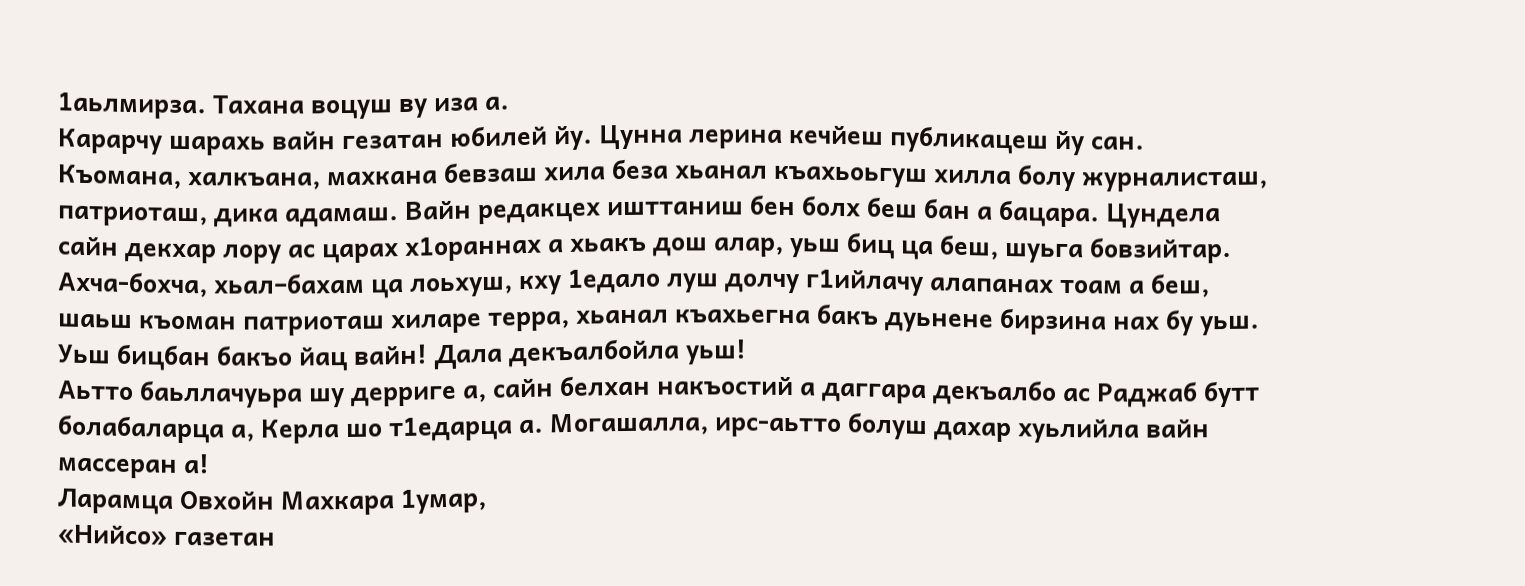1аьлмирза. Тахана воцуш ву иза а.
Карарчу шарахь вайн гезатан юбилей йу. Цунна лерина кечйеш публикацеш йу сан. Къомана, халкъана, махкана бевзаш хила беза хьанал къахьоьгуш хилла болу журналисташ, патриоташ, дика адамаш. Вайн редакцех ишттаниш бен болх беш бан а бацара. Цундела сайн декхар лору ас царах х1ораннах а хьакъ дош алар, уьш биц ца беш, шуьга бовзийтар.
Ахча-бохча, хьал–бахам ца лоьхуш, кху 1едало луш долчу г1ийлачу алапанах тоам а беш, шаьш къоман патриоташ хиларе терра, хьанал къахьегна бакъ дуьнене бирзина нах бу уьш. Уьш бицбан бакъо йац вайн! Дала декъалбойла уьш!
Аьтто баьллачуьра шу дерриге а, сайн белхан накъостий а даггара декъалбо ас Раджаб бутт болабаларца а, Керла шо т1едарца а. Могашалла, ирс-аьтто болуш дахар хуьлийла вайн массеран а!
Ларамца Овхойн Махкара 1умар,
«Нийсо» газетан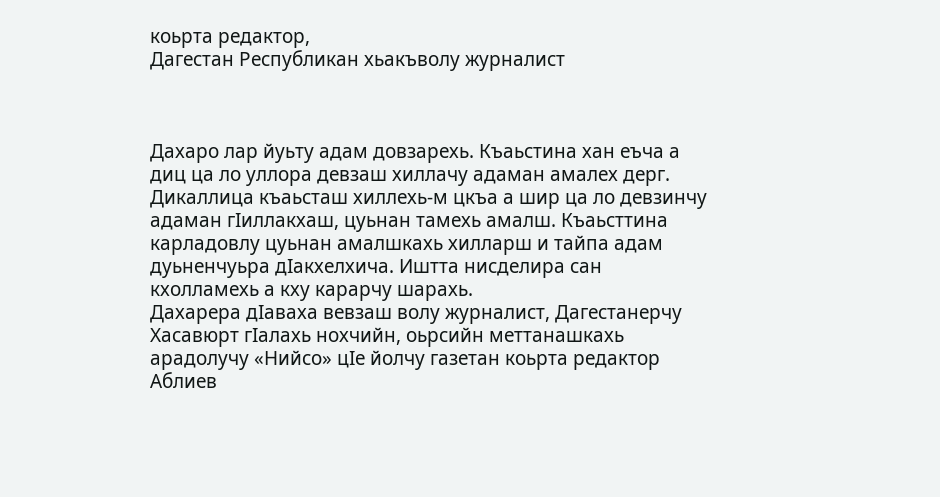коьрта редактор,
Дагестан Республикан хьакъволу журналист



Дахаро лар йуьту адам довзарехь. Къаьстина хан еъча а диц ца ло уллора девзаш хиллачу адаман амалех дерг. Дикаллица къаьсташ хиллехь-м цкъа а шир ца ло девзинчу адаман гIиллакхаш, цуьнан тамехь амалш. Къаьсттина карладовлу цуьнан амалшкахь хилларш и тайпа адам дуьненчуьра дIакхелхича. Иштта нисделира сан кхолламехь а кху карарчу шарахь.
Дахарера дIаваха вевзаш волу журналист, Дагестанерчу Хасавюрт гIалахь нохчийн, оьрсийн меттанашкахь арадолучу «Нийсо» цIе йолчу газетан коьрта редактор Аблиев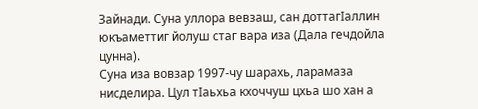Зайнади. Суна уллора вевзаш, сан доттагIаллин юкъаметтиг йолуш стаг вара иза (Дала гечдойла цунна).
Суна иза вовзар 1997-чу шарахь, ларамаза нисделира. Цул тIаьхьа кхоччуш цхьа шо хан а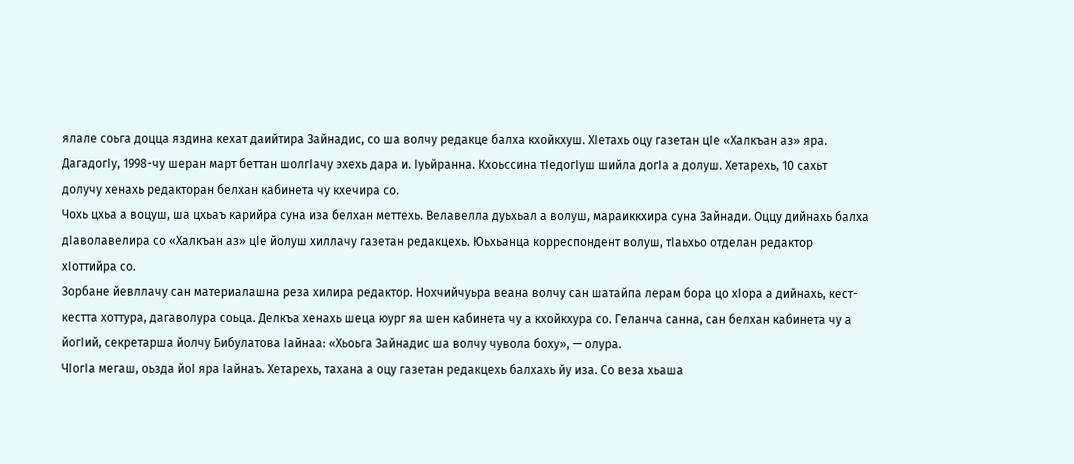ялале соьга доцца яздина кехат даийтира Зайнадис, со ша волчу редакце балха кхойкхуш. ХIетахь оцу газетан цIе «Халкъан аз» яра. ДагадогIу, 1998-чу шеран март беттан шолгIачу эхехь дара и. Iуьйранна. Кхоьссина тIедогIуш шийла догIа а долуш. Хетарехь, 10 сахьт долучу хенахь редакторан белхан кабинета чу кхечира со.
Чохь цхьа а воцуш, ша цхьаъ карийра суна иза белхан меттехь. Велавелла дуьхьал а волуш, мараиккхира суна Зайнади. Оццу дийнахь балха дIаволавелира со «Халкъан аз» цIе йолуш хиллачу газетан редакцехь. Юьхьанца корреспондент волуш, тIаьхьо отделан редактор хIоттийра со.
Зорбане йевллачу сан материалашна реза хилира редактор. Нохчийчуьра веана волчу сан шатайпа лерам бора цо хIора а дийнахь, кест-кестта хоттура, дагаволура соьца. Делкъа хенахь шеца юург яа шен кабинета чу а кхойкхура со. Геланча санна, сан белхан кабинета чу а йогIий, секретарша йолчу Бибулатова Iайнаа: «Хьоьга Зайнадис ша волчу чувола боху», — олура.
ЧIогIа мегаш, оьзда йоI яра Iайнаъ. Хетарехь, тахана а оцу газетан редакцехь балхахь йу иза. Со веза хьаша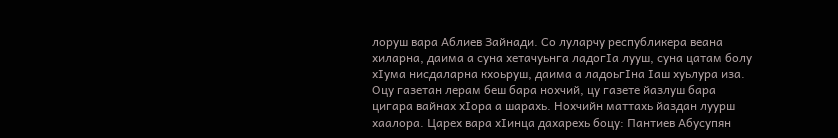лоруш вара Аблиев Зайнади. Со луларчу республикера веана хиларна, даима а суна хетачуьнга ладогIа лууш, суна цатам болу хIума нисдаларна кхоьруш, даима а ладоьгIна Iаш хуьлура иза.
Оцу газетан лерам беш бара нохчий, цу газете йазлуш бара цигара вайнах хIора а шарахь. Нохчийн маттахь йаздан луурш хаалора. Царех вара хIинца дахарехь боцу: Пантиев Абусупян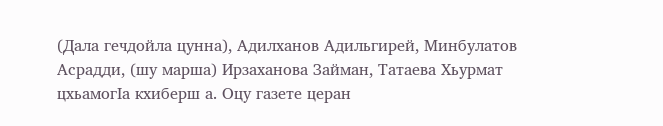(Дала гечдойла цунна), Адилханов Адильгирей, Минбулатов Асрадди, (шу марша) Ирзаханова Займан, Татаева Хьурмат цхьамогIа кхиберш а. Оцу газете церан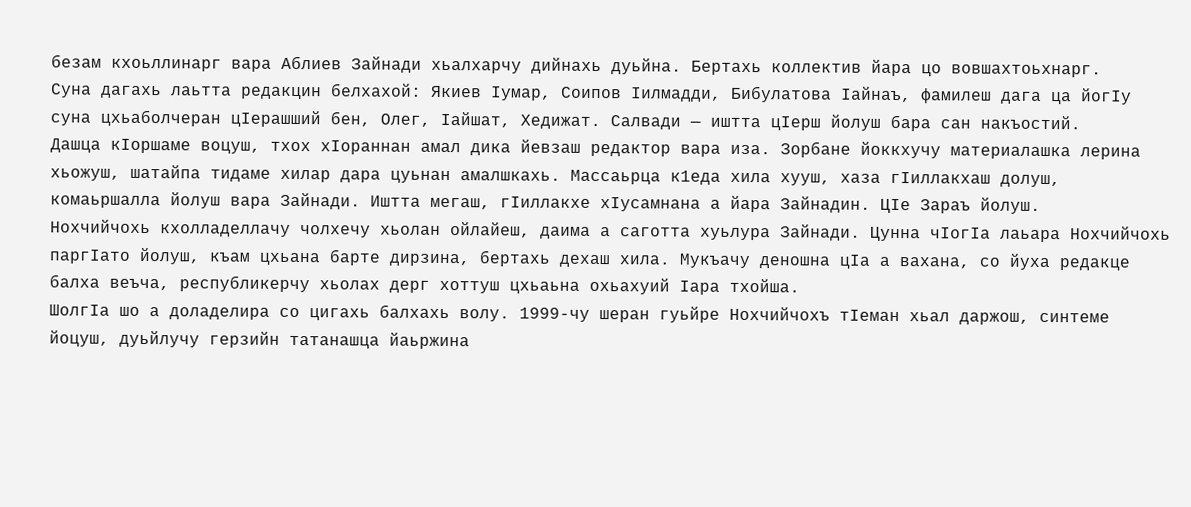безам кхоьллинарг вара Аблиев Зайнади хьалхарчу дийнахь дуьйна. Бертахь коллектив йара цо вовшахтоьхнарг.
Суна дагахь лаьтта редакцин белхахой: Якиев Iумар, Соипов Iилмадди, Бибулатова Iайнаъ, фамилеш дага ца йогIу суна цхьаболчеран цIерашший бен, Олег, Iайшат, Хедижат. Салвади — иштта цIерш йолуш бара сан накъостий.
Дашца кIоршаме воцуш, тхох хIораннан амал дика йевзаш редактор вара иза. Зорбане йоккхучу материалашка лерина хьожуш, шатайпа тидаме хилар дара цуьнан амалшкахь. Массаьрца к1еда хила хууш, хаза гIиллакхаш долуш, комаьршалла йолуш вара Зайнади. Иштта мегаш, гIиллакхе хIусамнана а йара Зайнадин. ЦIе Зараъ йолуш.
Нохчийчохь кхолладеллачу чолхечу хьолан ойлайеш, даима а саготта хуьлура Зайнади. Цунна чIогIа лаьара Нохчийчохь паргIато йолуш, къам цхьана барте дирзина, бертахь дехаш хила. Мукъачу деношна цIа а вахана, со йуха редакце балха веъча, республикерчу хьолах дерг хоттуш цхьаьна охьахуий Iара тхойша.
ШолгIа шо а доладелира со цигахь балхахь волу. 1999-чу шеран гуьйре Нохчийчохъ тIеман хьал даржош, синтеме йоцуш, дуьйлучу герзийн татанашца йаьржина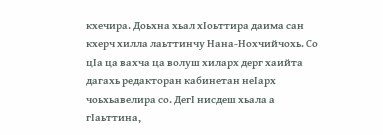кхечира. Доьхна хьал хIоьттира даима сан кхерч хилла лаьттинчу Нана-Нохчийчохь. Со цIа ца вахча ца волуш хиларх дерг хаийта дагахь редакторан кабинетан неIарх чоьхьавелира со. ДегI нисдеш хьала а гIаьттина,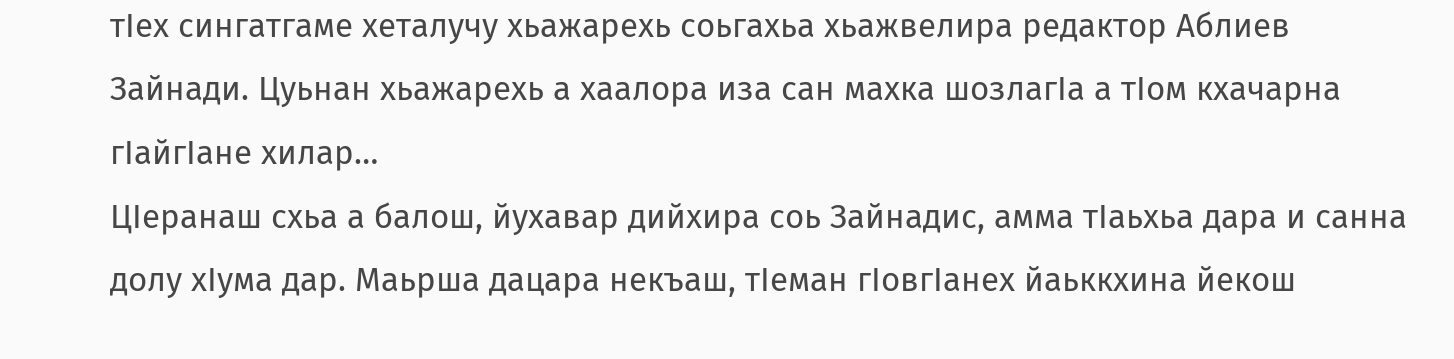тIех сингатгаме хеталучу хьажарехь соьгахьа хьажвелира редактор Аблиев Зайнади. Цуьнан хьажарехь а хаалора иза сан махка шозлагIа а тIом кхачарна гIайгIане хилар…
ЦIеранаш схьа а балош, йухавар дийхира соь Зайнадис, амма тIаьхьа дара и санна долу хIума дар. Маьрша дацара некъаш, тIеман гIовгIанех йаьккхина йекош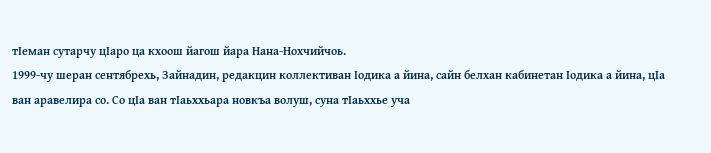тIеман сутарчу цIаро ца кхоош йагош йара Нана-Нохчийчоь.
1999-чу шеран сентябрехь, Зайнадин, редакцин коллективан Iодика а йина, сайн белхан кабинетан Iодика а йина, цIа ван аравелира со. Со цIа ван тIаьххьара новкъа волуш, суна тIаьххье уча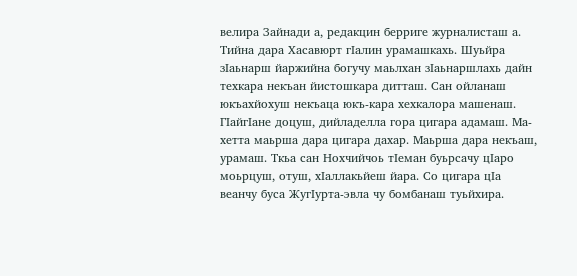велира Зайнади а, редакцин берриге журналисташ а.
Тийна дара Хасавюрт гIалин урамашкахь. Шуьйра зIаьнарш йаржийна богучу маьлхан зIаьнаршлахь дайн техкара некъан йистошкара дитташ. Сан ойланаш юкъахйохуш некъаца юкъ-кара хехкалора машенаш. ГIайгIане доцуш, дийладелла гора цигара адамаш. Ма-хетта маьрша дара цигара дахар. Маьрша дара некъаш, урамаш. Ткьа сан Нохчийчоь тIеман буьрсачу цIаро моьрцуш, отуш, хIаллакьйеш йара. Со цигара цIа веанчу буса ЖугIурта-эвла чу бомбанаш туьйхира.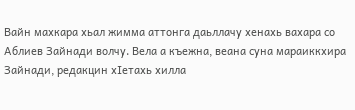Вайн махкара хьал жимма аттонга даьллачу хенахь вахара со Аблиев Зайнади волчу. Вела а къежна, веана суна мараиккхира Зайнади, редакцин хIетахь хилла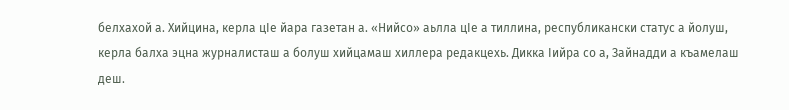белхахой а. Хийцина, керла цIе йара газетан а. «Нийсо» аьлла цIе а тиллина, республикански статус а йолуш, керла балха эцна журналисташ а болуш хийцамаш хиллера редакцехь. Дикка Iийра со а, Зайнадди а къамелаш деш.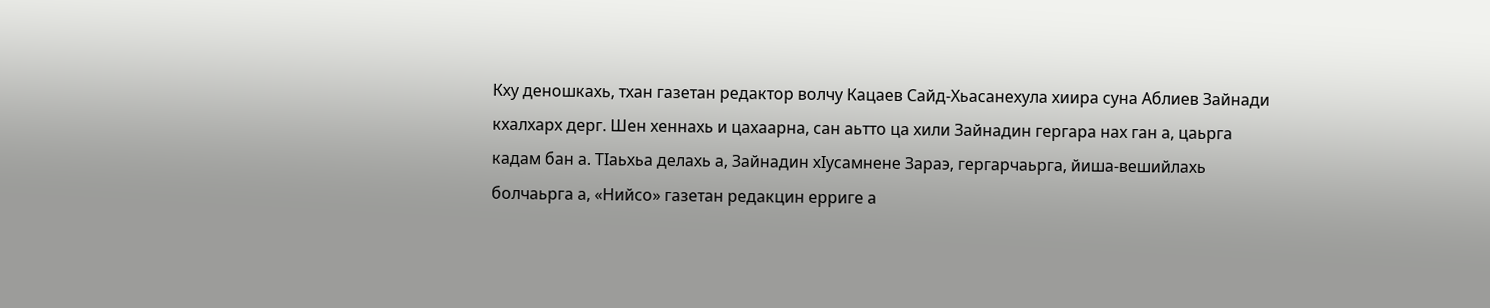Кху деношкахь, тхан газетан редактор волчу Кацаев Сайд-Хьасанехула хиира суна Аблиев Зайнади кхалхарх дерг. Шен хеннахь и цахаарна, сан аьтто ца хили Зайнадин гергара нах ган а, цаьрга кадам бан а. ТIаьхьа делахь а, Зайнадин хIусамнене Зараэ, гергарчаьрга, йиша-вешийлахь болчаьрга а, «Нийсо» газетан редакцин ерриге а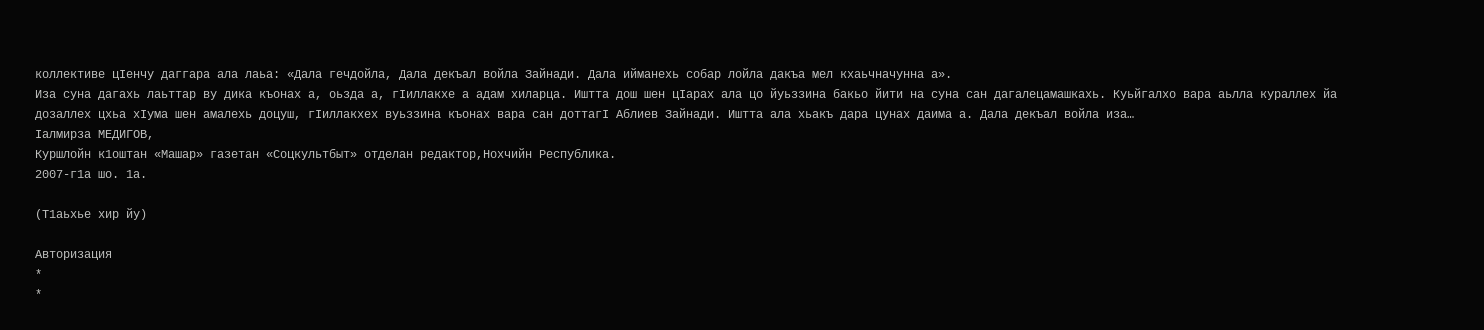коллективе цIенчу даггара ала лаьа: «Дала гечдойла, Дала декъал войла Зайнади. Дала ийманехь собар лойла дакъа мел кхаьчначунна а».
Иза суна дагахь лаьттар ву дика къонах а, оьзда а, гIиллакхе а адам хиларца. Иштта дош шен цIарах ала цо йуьззина бакьо йити на суна сан дагалецамашкахь. Куьйгалхо вара аьлла кураллех йа дозаллех цхьа хIума шен амалехь доцуш, гIиллакхех вуьззина къонах вара сан доттагI Аблиев Зайнади. Иштта ала хьакъ дара цунах даима а. Дала декъал войла иза…
Iалмирза МЕДИГОВ,
Куршлойн к1оштан «Машар» газетан «Соцкультбыт» отделан редактор,Нохчийн Республика.
2007-г1а шо. 1а.

(Т1аьхье хир йу)

Авторизация
*
*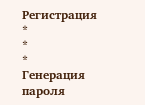Регистрация
*
*
*
Генерация пароля